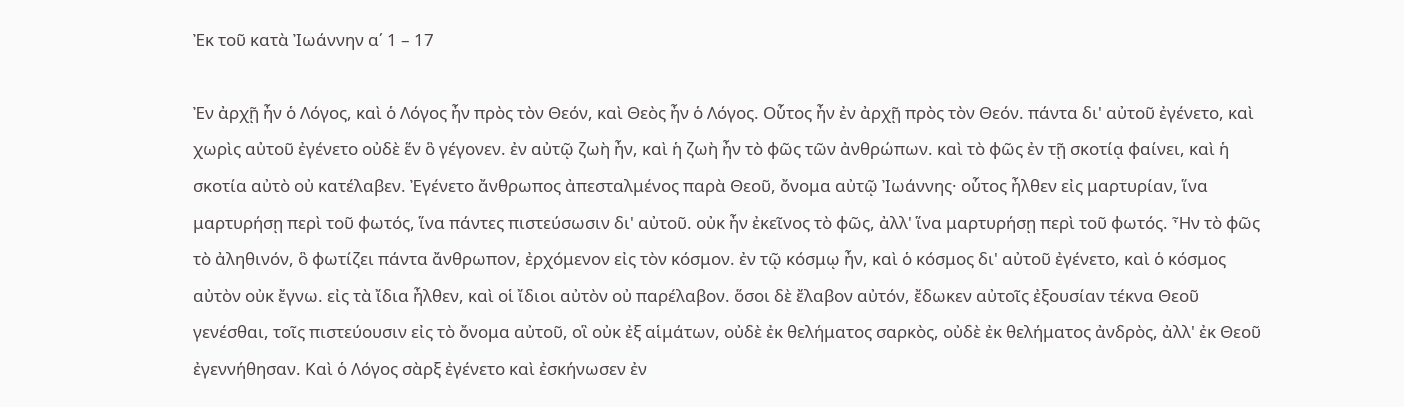Ἐκ τοῦ κατὰ Ἰωάννην α΄ 1 – 17

Ἐν ἀρχῇ ἦν ὁ Λόγος, καὶ ὁ Λόγος ἦν πρὸς τὸν Θεόν, καὶ Θεὸς ἦν ὁ Λόγος. Οὗτος ἦν ἐν ἀρχῇ πρὸς τὸν Θεόν. πάντα δι' αὐτοῦ ἐγένετο, καὶ χωρὶς αὐτοῦ ἐγένετο οὐδὲ ἕν ὃ γέγονεν. ἐν αὐτῷ ζωὴ ἦν, καὶ ἡ ζωὴ ἦν τὸ φῶς τῶν ἀνθρώπων. καὶ τὸ φῶς ἐν τῇ σκοτίᾳ φαίνει, καὶ ἡ σκοτία αὐτὸ οὐ κατέλαβεν. Ἐγένετο ἄνθρωπος ἀπεσταλμένος παρὰ Θεοῦ, ὄνομα αὐτῷ Ἰωάννης· οὗτος ἦλθεν εἰς μαρτυρίαν, ἵνα μαρτυρήσῃ περὶ τοῦ φωτός, ἵνα πάντες πιστεύσωσιν δι' αὐτοῦ. οὐκ ἦν ἐκεῖνος τὸ φῶς, ἀλλ' ἵνα μαρτυρήσῃ περὶ τοῦ φωτός. Ἦν τὸ φῶς τὸ ἀληθινόν, ὃ φωτίζει πάντα ἄνθρωπον, ἐρχόμενον εἰς τὸν κόσμον. ἐν τῷ κόσμῳ ἦν, καὶ ὁ κόσμος δι' αὐτοῦ ἐγένετο, καὶ ὁ κόσμος αὐτὸν οὐκ ἔγνω. εἰς τὰ ἴδια ἦλθεν, καὶ οἱ ἴδιοι αὐτὸν οὐ παρέλαβον. ὅσοι δὲ ἔλαβον αὐτόν, ἔδωκεν αὐτοῖς ἐξουσίαν τέκνα Θεοῦ γενέσθαι, τοῖς πιστεύουσιν εἰς τὸ ὄνομα αὐτοῦ, οἳ οὐκ ἐξ αἱμάτων, οὐδὲ ἐκ θελήματος σαρκὸς, οὐδὲ ἐκ θελήματος ἀνδρὸς, ἀλλ' ἐκ Θεοῦ ἐγεννήθησαν. Καὶ ὁ Λόγος σὰρξ ἐγένετο καὶ ἐσκήνωσεν ἐν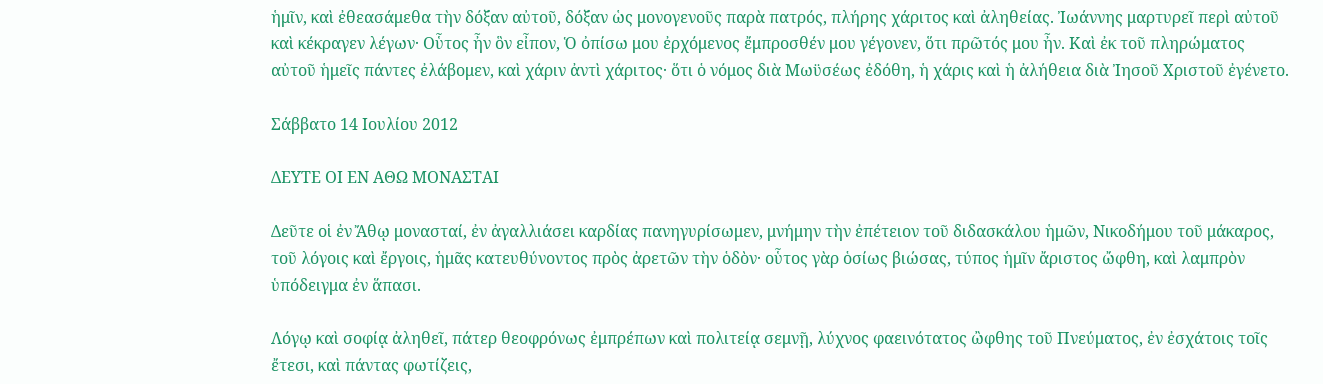ἡμῖν, καὶ ἐθεασάμεθα τὴν δόξαν αὐτοῦ, δόξαν ὡς μονογενοῦς παρὰ πατρός, πλήρης χάριτος καὶ ἀληθείας. Ἰωάννης μαρτυρεῖ περὶ αὐτοῦ καὶ κέκραγεν λέγων· Οὗτος ἦν ὃν εἶπον, Ὁ ὀπίσω μου ἐρχόμενος ἔμπροσθέν μου γέγονεν, ὅτι πρῶτός μου ἦν. Καὶ ἐκ τοῦ πληρώματος αὐτοῦ ἡμεῖς πάντες ἐλάβομεν, καὶ χάριν ἀντὶ χάριτος· ὅτι ὁ νόμος διὰ Μωϋσέως ἐδόθη, ἡ χάρις καὶ ἡ ἀλήθεια διὰ Ἰησοῦ Χριστοῦ ἐγένετο.

Σάββατο 14 Ιουλίου 2012

ΔΕΥΤΕ ΟΙ ΕΝ ΑΘΩ ΜΟΝΑΣΤΑΙ

Δεῦτε οἱ ἐν Ἄθῳ μονασταί, ἐν ἀγαλλιάσει καρδίας πανηγυρίσωμεν, μνήμην τὴν ἐπέτειον τοῦ διδασκάλου ἡμῶν, Νικοδήμου τοῦ μάκαρος, τοῦ λόγοις καὶ ἔργοις, ἡμᾶς κατευθύνοντος πρὸς ἀρετῶν τὴν ὁδὸν· οὗτος γὰρ ὁσίως βιώσας, τύπος ἡμῖν ἄριστος ὤφθη, καὶ λαμπρὸν ὑπόδειγμα ἐν ἅπασι.

Λόγῳ καὶ σοφίᾳ ἀληθεῖ, πάτερ θεοφρόνως ἐμπρέπων καὶ πολιτείᾳ σεμνῇ, λύχνος φαεινότατος ὢφθης τοῦ Πνεύματος, ἐν ἐσχάτοις τοῖς ἔτεσι, καὶ πάντας φωτίζεις,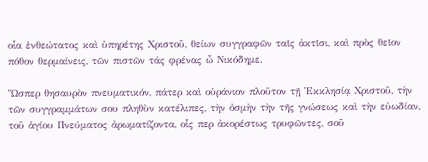οἷα ἐνθεώτατος καὶ ὑπηρέτης Χριστοῦ, θείων συγγραφῶν ταῖς ἀκτῖσι, καὶ πρὸς θεῖον πόθον θερμαίνεις, τῶν πιστῶν τάς φρένας ὦ Νικόδημε.

Ὥσπερ θησαυρὸν πνευματικόν, πάτερ καὶ οὐράνιον πλοῦτον τῇ Ἐκκλησίᾳ Χριστοῦ, τὴν τῶν συγγραμμάτων σου πληθὺν κατέλιπες, τὴν ὀσμὴν τὴν τῆς γνώσεως καὶ τὴν εὐωδίαν, τοῦ ἁγίου Πνεύματος ἀρωματίζοντα, οἷς περ ἀκορέστως τρυφῶντες, σοῦ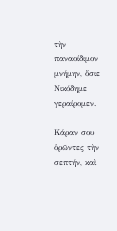τὴν παναοίδιμον μνήμην, ὅσιε Νικόδημε γεραίρομεν.

Κάραν σου ὁρῶντες τὴν σεπτήν, καὶ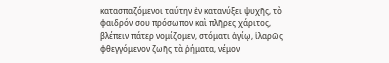κατασπαζόμενοι ταύτην ἐν κατανύξει ψυχῆς, τὸ φαιδρόν σου πρόσωπον καὶ πλῆρες χάριτος, βλέπειν πάτερ νομίζομεν, στόματι ἁγίῳ, ἱλαρῶς φθεγγόμενον ζωῆς τὰ ῥήματα, νέμον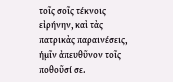τοῖς σοῖς τέκνοις εἰρήνην, καὶ τὰς πατρικὰς παραινέσεις, ἡμῖν ἀπευθῦνον τοῖς ποθοῦσί σε.